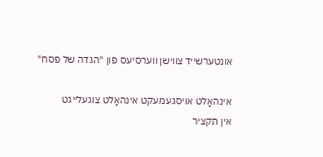אונטערשייד צווישן ווערסיעס פון "הגדה של פסח"

אינהאַלט אויסגעמעקט אינהאַלט צוגעלייגט
אין תקציר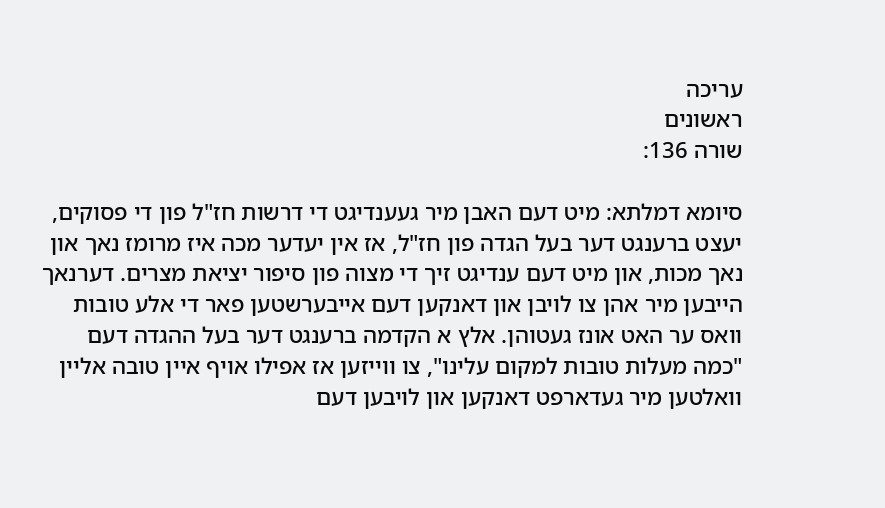עריכה
ראשונים
שורה 136:

סיומא דמלתא: מיט דעם האבן מיר געענדיגט די דרשות חז"ל פון די פסוקים, יעצט ברענגט דער בעל הגדה פון חז"ל, אז אין יעדער מכה איז מרומז נאך און נאך מכות, און מיט דעם ענדיגט זיך די מצוה פון סיפור יציאת מצרים. דערנאך הייבען מיר אהן צו לויבן און דאנקען דעם אייבערשטען פאר די אלע טובות וואס ער האט אונז געטוהן. אלץ א הקדמה ברענגט דער בעל ההגדה דעם "כמה מעלות טובות למקום עלינו", צו ווייזען אז אפילו אויף איין טובה אליין וואלטען מיר געדארפט דאנקען און לויבען דעם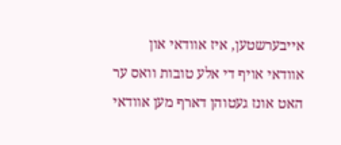אייבערשטען, איז אוודאי און אוודאי אויף די אלע טובות וואס ער האט אונז געטוהן דארף מען אוודאי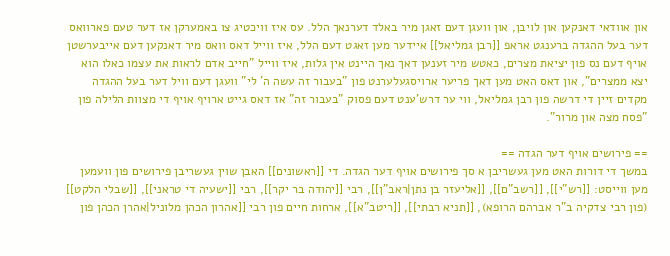און אוודאי דאנקען און לויבן, און וועגן דעם זאגן מיר באלד דערנאך הלל. עס איז וויכטיג צו באמערקן אז דער טעם פארוואס דער בעל ההגדה ברענגט אראפ [[רבן גמליאל]] איידער מען זאגט דעם הלל, איז ווייל דאס וואס מיר דאנקען דעם אייבערשטן אויף דעם נס פון יציאת מצרים, כאטש מיר זענען דאך נאך היינט אין גלות, איז ווייל "חייב אדם לראות את עצמו כאלו הוא יצא ממצרים", און דאס האט מען דאך פריער ארויסגעלערנט פון "בעבור זה עשה ה' לי" וועגן דעם וויל דער בעל ההגדה מקדים זיין די דרשה פון רבן גמליאל, ווי ער דרש'ענט דעם פסוק "בעבור זה" אז דאס גייט ארויף אויף די מצוות הלילה פון "פסח מצה און מרור".

== פירושים אויף דער הגדה ==
במשך די דורות האט מען געשריבן א סך פירושים אויף דער הגדה. די [[ראשונים]] האבן שוין געשריבן פירושים פון וועמען מען ווייסט: [[רש"י]], [[רשב"ם]], [[אליעזר בן נתן|ראב"ן]], רבי [[יהודה בר יקר]], רבי [[ישעיה די טראני]], [[שבלי הלקט]] (פון רבי צדקיה ב"ר אברהם הרופא), [[תניא רבתי]], [[ריטב"א]], ארחות חיים פון רבי [[אהרון הכהן מלוניל|אהרן הכהן פון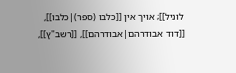לוניל]]; אויך אין [[כלבו (ספר)|כלבו]], [[דוד אבודרהם|אבודרהם]], [[רשב"ץ]],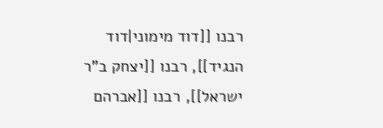רבנו [[דוד מימוני|דוד הנגיד]], רבנו [[יצחק ב"ר ישראל]], רבנו [[אברהם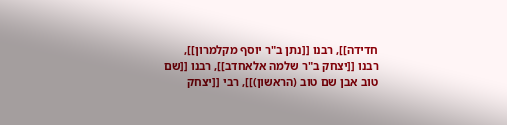חדידה]], רבנו [[נתן ב"ר יוסף מקלמרון]], רבנו [[יצחק ב"ר שלמה אלאחדב]], רבנו [[שם טוב אבן שם טוב (הראשון)]], רבי [[יצחק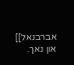אברבנאל]] און נאך.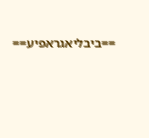==ביבליאגראפיע==